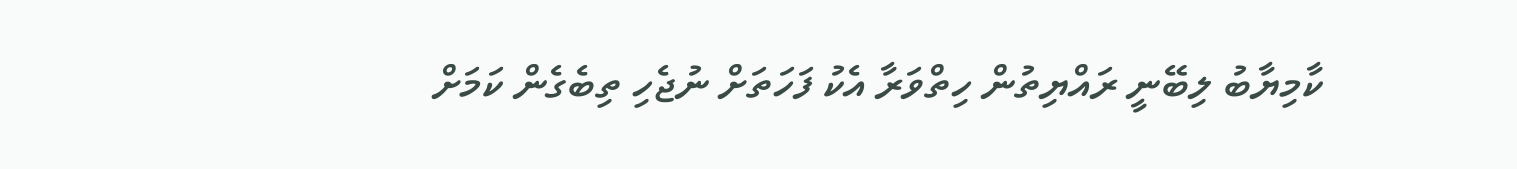ކާމިޔާބު ލިބޭނީ ރައްޔިތުން ހިތްވަރާ އެކު ފަހަތަށް ނުޖެހި ތިބެގެން ކަމަށް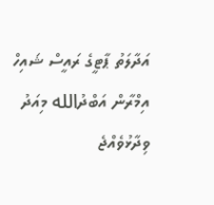އަދާލަތު ޕާޓީގެ ރައީސް ޝައިހް އިމްރާން އަބްދުالله މިއަދު ވިދާޅުވެއްޖެ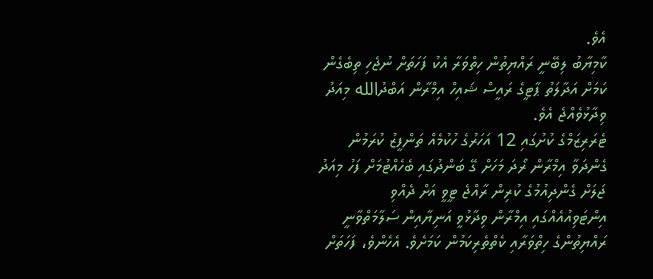އެވެ.
ކާމިޔާބު ލިބޭނީ ރައްޔިތުން ހިތްވަރާ އެކު ފަހަތަށް ނުޖެހި ތިބެގެން ކަމަށް އަދާލަތު ޕާޓީގެ ރައީސް ޝައިހް އިމްރާން އަބްދުالله މިއަދު ވިދާޅުވެއްޖެ އެވެ.
ޓެރަރިޒަމްގެ ކުށުގައި 12 އަހަރުގެ ހުކުމެއް ތަންފީޒު ކުރަމުން ގެންދަވާ އިމްރާން ރޯދަ މަހަށް ގޭ ބަންދުގައި ބެހެއްޓުމަށް ފަހު މިއަދު ޖަލަށް ގެންދިއުމުގެ ކުރިން ރާއްޖެ ޓީވީ އަށް ދެއްވި އިންޓަވިއުއެއްގައި އިމްރާން ވިދާޅުވީ އަނިޔާއިން ސަލާމަތްވާނީ ރައްޔިތުންގެ ހިތްވަރާއި ކެތްތެރިކަމުން ކަމަށެވެ. އެހެންވެ، ފަހަތަށް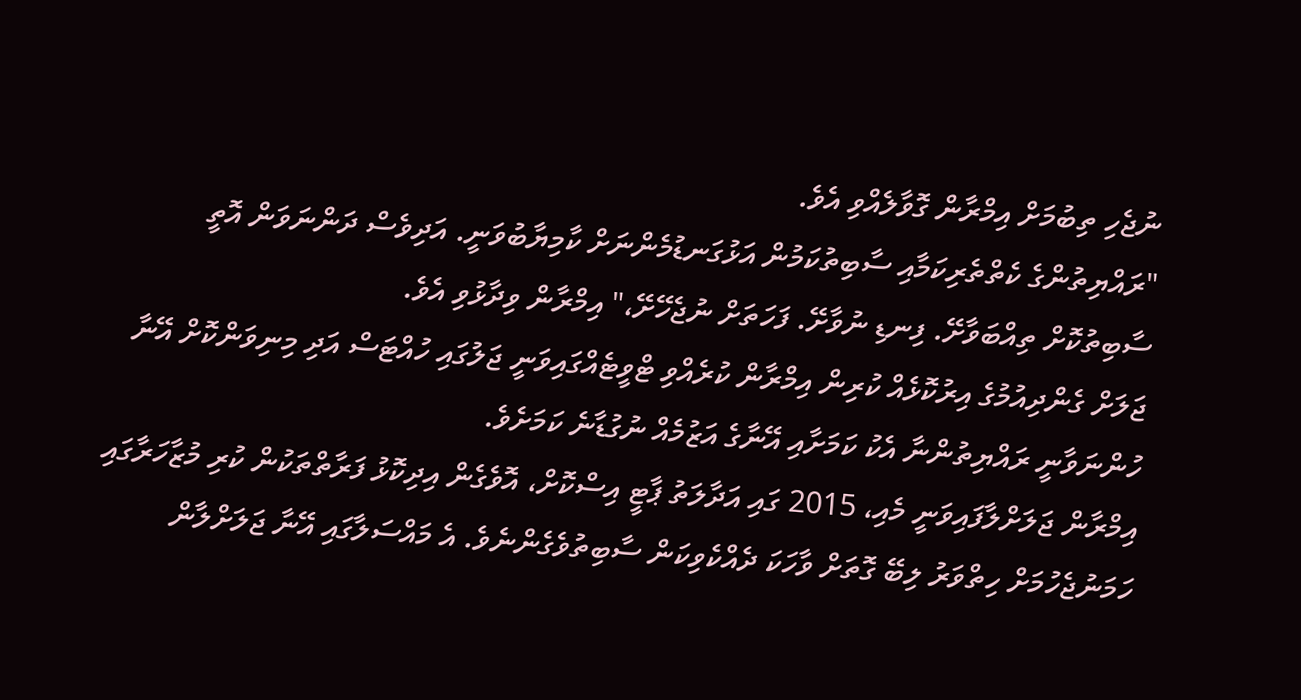ނުޖެހި ތިބުމަށް އިމްރާން ގޮވާލެއްވި އެވެ.
"ރައްޔިތުންގެ ކެތްތެރިކަމާއި ސާބިތުކަމުން އަޅުގަނޑުމެންނަށް ކާމިޔާބުވަނީ. އަދިވެސް ދަންނަވަން އޮތީ ސާބިތުކޮށް ތިއްބަވާށޭ. ފިނޑި ނުވާށޭ. ފަހަތަށް ނުޖެހޭށޭ،" އިމްރާން ވިދާޅުވި އެވެ.
ޖަލަށް ގެންދިއުމުގެ އިރުކޮޅެއް ކުރިން އިމްރާން ކުރެއްވި ޓްވީޓެއްގައިވަނީ ޖަލުގައި ހުއްޓަސް އަދި މިނިވަންކޮށް އޭނާ ހުންނަވާނީ ރައްޔިތުންނާ އެކު ކަމަށާއި އޭނާގެ އަޒުމެއް ނުގުޑާނެ ކަމަށެވެ.
އިމްރާން ޖަލަށްލާފައިވަނީ މެއި، 2015 ގައި އަދާލަތު ޕާޓީ އިސްކޮށް، އޮވެގެން އިދިކޮޅު ފަރާތްތަކުން ކުރި މުޒާހަރާގައި ހަމަނުޖެހުމަށް ހިތްވަރު ލިބޭ ގޮތަށް ވާހަކަ ދެއްކެވިކަން ސާބިތުވެގެންނެވެ. އެ މައްސަލާގައި އޭނާ ޖަލަށްލާން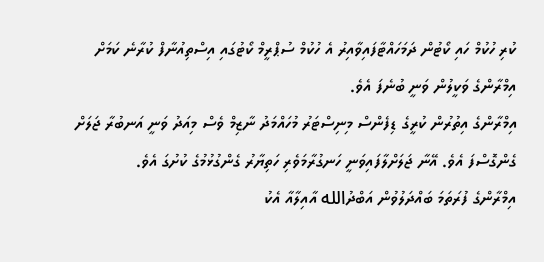ކުރި ހުކުމް ހައި ކޯޓުން ދަމަހައްޓާފައިވާއިރު އެ ހުކުމް ސުޕްރީމް ކޯޓުގައި އިސްތިއުނާފް ކުރާނެ ކަމަށް އިމްރާންގެ ވަކީލުން ވަނީ ބުނެފަ އެވެ.
އިމްރާންގެ އިތުރުން ކުރީގެ ޑިފެންސް މިނިސްޓަރު މުހައްމަދު ނާޒިމް ވެސް މިއަދު ވަނީ އަނބުރާ ޖަލަށް ގެންގޮސްފަ އެވެ. އޭނާ ޖަލަށްލާފައިވަނީ ހަނގުރާމަވެރި ހަތިޔާރު ގެންގުޅުމުގެ ކުށުގަ އެވެ.
އިމްރާންގެ ފުރަތަމަ ބައްދަލުވުން އަބްދުالله އާއިލާއާ އެކު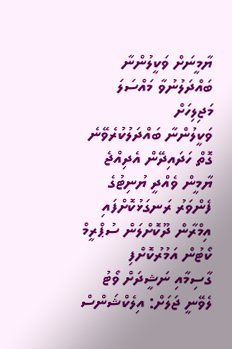ޔާމީނަށް ވަކީލުންނާ ބައްދަލުނުވާ މައްސަލަ މަޖިލިހަށް
ވަކީލުންނާ ބައްދަލުކުރެވޭނެ ގޮތް ހަދައިދޭން އެދިއްޖެ
ޔާމީން ވެއްދީ ޔުނިޓުގެ ފެންވަރު ރަނގަޅުކޮށްފައި
އިމްރާން ދޫކޮށްލަން ސުޕްރީމް ކޯޓުން އަމުރުކޮށްފި
ގާސިމާއި ނަޝީދަށް ވޯޓު ލެވޭނީ ޖަލަށް: އިލެކްޝަންސް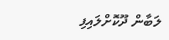ލަބާން ދޫކޮށްލައިފި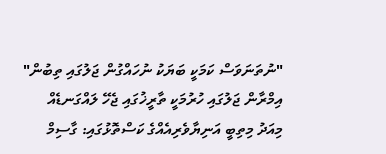"ނުތަނަވަސް ކަމަކީ ބަޔަކު ނުހައްގުން ޖަލުގައި ތިބުން"
އިމްރާން ޖަލުގައި ހުރުމަކީ ތާރީޚުގައި ޖެހޭ ލައްގަނޑެއް
މިއަދު މިތިބީ އަނިޔާވެރިއެއްގެ ކަސްތޮޅުގައި: ގާސިމް